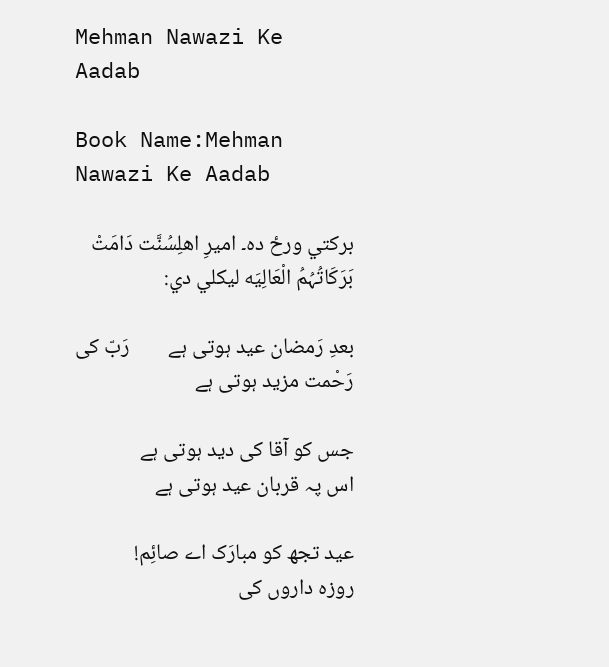Mehman Nawazi Ke Aadab

Book Name:Mehman Nawazi Ke Aadab

برکتي ورځ ده۔ اميرِ اهلِسُنَّت دَامَتْ بَرَکَاتُہُمُ الْعَالِیَه ليکلي دي:

بعدِ رَمضان عید ہوتی ہے        رَبّ کی رَحْمت مزید ہوتی ہے

جس کو آقا کی دید ہوتی ہے        اس پہ قربان عید ہوتی ہے

عید تجھ کو مبارَک اے صائِم!      روزہ داروں کی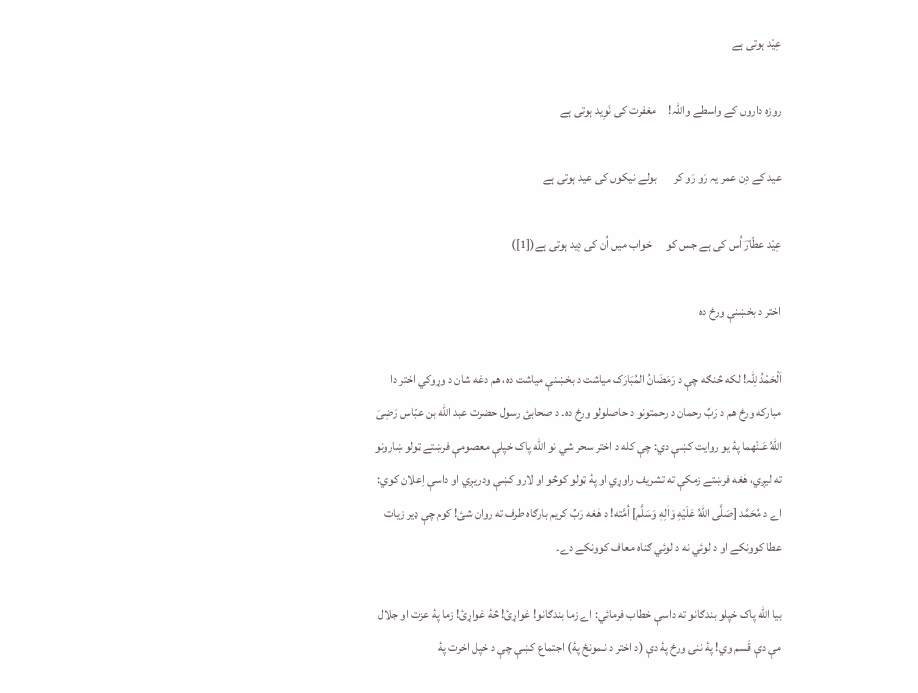عِیْد ہوتی ہے

روزہ داروں کے واسطے واللہ!     مغفرت کی نَوِید ہوتی ہے

عید کے دِن عمر یہ رَو رَو کر       بولے نیکوں کی عید ہوتی ہے

عِیْد عطّارؔ اُس کی ہے جس کو      خواب میں اُن کی دِید ہوتی ہے([1])

اختر د بخښنې ورځ ده

اَلْحَمْدُ لِلّٰہ! لکه څنګه چې د رَمَضَانُ المُبَارَک مياشت د بخښنې مياشت ده، هم دغه شان د وړوکي اختر دا مبارکه ورځ هم د رَبِّ رحمان د رحمتونو د حاصلولو ورځ ده۔ د صحابئ رسول حضرت عبد الله بن عبّاس رَضِىَ اللهُ عَـنْهما پۀ يو روايت کښې دي: چې کله د اختر سحر شي نو الله پاک خپلې معصومې فرښتے ټولو ښارونو ته ليږي، هٰغه فرښتے زمکې ته تشريف راوړي او پۀ ټولو کوڅو او لارو کښې ودريږي او داسې اِعلان کوي: اے د مُحَمَّد [صَلَّى اللهُ عَلَيْهِ وَاٰلِهٖ وَسَلَّم] اُمَّته! د هٰغه رَبِّ کريم بارګاه طرف ته روان شئ! کوم چې ډير زيات عطا کوونکے او د لوئي نه د لوئي ګناه معاف کوونکے دے۔

بيا الله پاک خپلو بندګانو ته داسې خطاب فرمائي: اے زما بندګانو! غواړئ! څۀ غواړئ! زما پۀ عزت او جلال مې دې قَسم وي! پۀ ننۍ ورځ پۀ دې (د اختر د نـمونځ پۀ) اجتماع کښې چې د خپل اخرت پۀ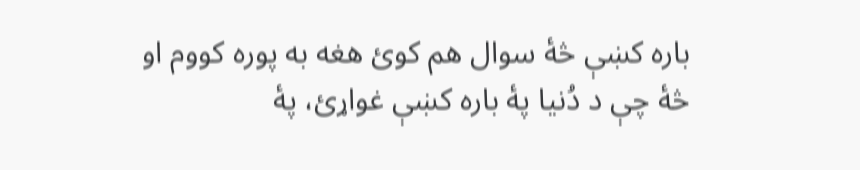باره کښې څۀ سوال هم کوئ هغه به پوره کووم او څۀ چې د دُنيا پۀ باره کښې غواړئ، پۀ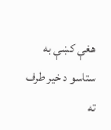هغې کښې به ستاسو د خير طرف ته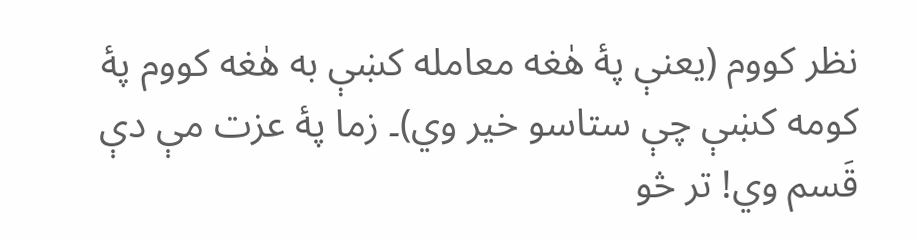نظر کووم (يعنې پۀ هٰغه معامله کښې به هٰغه کووم پۀ کومه کښې چې ستاسو خير وي)۔ زما پۀ عزت مې دې قَسم وي! تر څو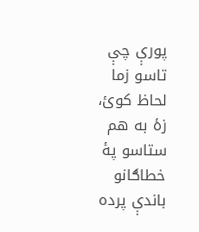پورې چې تاسو زما لحاظ کوئ، زۀ به هم ستاسو پۀ خطاګانو باندې پرده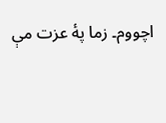اچووم۔ زما پۀ عزت مې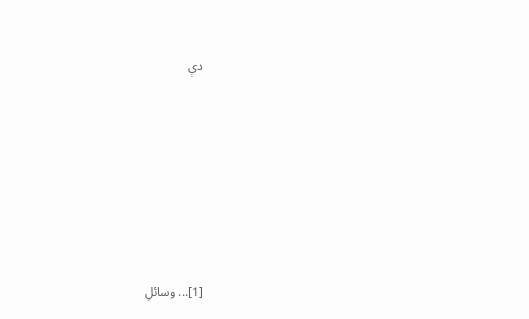دې








[1]... وسائلِ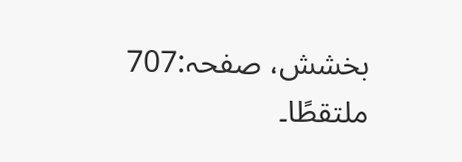بخشش، صفحہ:707 ملتقطًا۔